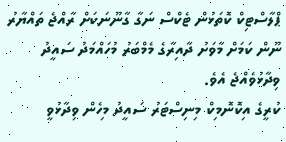ޕްލާސްޓިކް ކޮތަޅުން ޓެކްސް ނަގާ ގާނޫނަކަށް ރާއްޖެ ތައްޔާރު ނޫން ކަމަށް މާވަށު ދާއިރާގެ މެމްބަރު މުހައްމަދު ސައީދު ވިދާޅުވެއްޖެ އެވެ.
ކުރީގެ އިކޮނޮމިކް މިނިސްޓަރު ސައީދު މިހެން ވިދާޅުވީ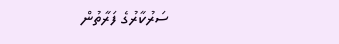ސަރުކާރުގެ ފަރާތުން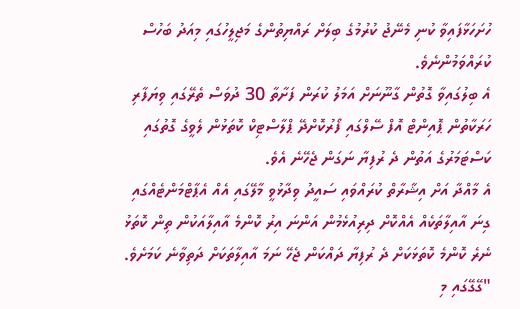ހުށަހަޅާފައިވާ ކުނި މެނޭޖު ކުރުމުގެ ބިލަށް ރައްޔިތުންގެ މަޖިލީހުގައި މިއަދު ބަހުސް ކުރައްވަމުންނެވެ.
އެ ބިލުގައިވާ ގޮތުން ގާނޫނަށް އަމަލު ކުރަން ފަށާތާ 30 ދުވަސް ތެރޭގައި ވިޔަފާރި ހަރަކާތުން ޕޮއިންޓް އޮފް ސޭލްގައި ފޯރުކޮށްދޭ ޕްލާސްޓިކް ކޮތަޅުން ލެވީގެ ގޮތުގައި ކަސްޓަމަރުގެ އަތުން ދެ ރުފިޔާ ނަގަން ޖެހޭނެ އެވެ.
އެ މާއްދާ އަށް އިޝާރާތް ކުރައްވައި ސައީދު ވިދާޅުވީ މާލޭގައި އެއް އެޕާޓްމަންޓެއްގައި ގިނަ އާއިލާތަކެއް އެއްކޮށް ދިރިއުޅެމުން އަންނަ އިރު ކޮންމެ އާއިލާއަކުން ތިން ކޮތަޅު ނެރެ ކޮންމެ ކޮތަޅަކަށް ދެ ރުފިޔާ ދައްކަން ޖެހޭ ނަމަ އާއިލާތަކަށް ދަތިވާނެ ކަމަށެވެ.
"ގޭގޭގައި މި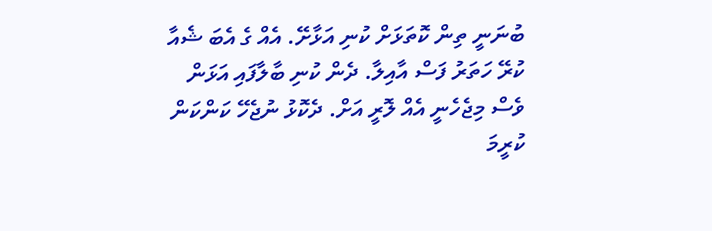ބުނަނީ ތިން ކޮތަޅަށް ކުނި އަޅާށޭ. އެއް ގެ އެބަ ޝެއާ ކުރޭ ހަތަރު ފަސް އާއިލާ. ދެން ކުނި ބާލާފައި އަޅަން ވެސް މިޖެހެނީ އެއް ލޮރީ އަށް. ދެކޮޅު ނުޖެހޭ ކަންކަން ކުރީމަ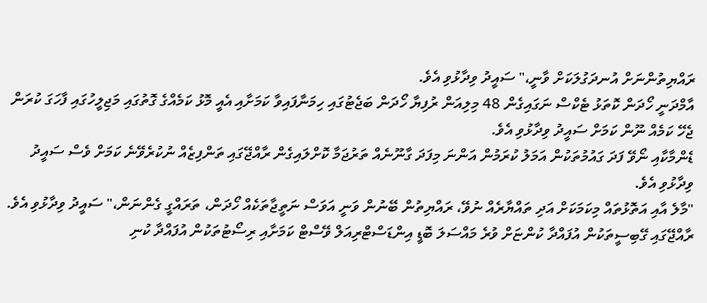ރައްޔިތުންނަށް އުނދަގުލަކަށް ވާނީ،" ސައީދު ވިދާޅުވި އެވެ.
އާމްދަނީ ހޯދަން ކޮތަޅު ޓެކްސް ނަގައިގެން 48 މިލިއަން ރުފިޔާ ހޯދަން ބަޖެޓުގައި ހިމަނާފައިވާ ކަމަށާއި އެއީ މޮޅު ކަމެއްގެ ގޮތުގައި މަޖިލީހުގައި ފާހަގަ ކުރަން ޖެހޭ ކަމެއް ނޫން ކަމަށް ސައީދު ވިދާޅުވި އެވެ.
ޑެންމާކާއި ނޯވޭ ފަދަ ގައުމުތަކުން އަމަލު ކުރަމުން އަންނަ މިފަދަ ގާނޫނެއް ތަރުޖަމާ ކޮށްލައިގެން ރާއްޖޭގައި ތަންފިޒެއް ނުކުރެވޭނެ ކަމަށް ވެސް ސައީދު ވިދާޅުވި އެވެ.
"މާލެ އާއި އަތޮޅުތައް މިކަމަކަށް އަދި ތައްޔާރެއް ނުވޭ، ރައްޔިތުން ބޭނުން ވަނީ އަވަސް ނަތީޖާތަކެއް ހޯދަން، ތަރައްގީ ގެންނަން،" ސައީދު ވިދާޅުވި އެވެ.
ރާއްޖޭގައި ގޭބިސީތަކުން އުފައްދާ ކުންޏަށް ވުރެ މައްސަލަ ބޮޑީ އިންޑަސްޓްރިއަލް ވޭސްޓް ކަމަށާއި ރިސޯޓުތަކުން އުފައްދާ ކުނި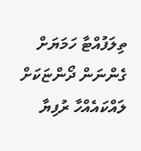ތިލަފުއްޓާ ހަމަޔަށް ގެންނަން ދޯންޏަކަށް ލައްކައެއްހާ ރުފިޔާ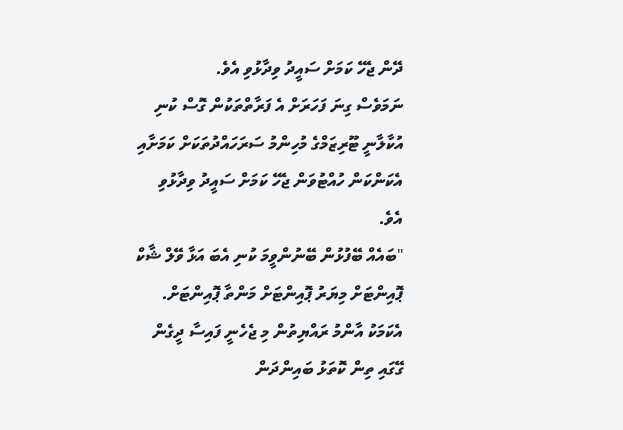ދޭން ޖެހޭ ކަމަށް ސައީދު ވިދާޅުވި އެވެ.
ނަމަވެސް ގިނަ ފަހަރަށް އެ ފަރާތްތަކުން ގޮސް ކުނި އުކާލާނީ ޓޫރިޒަމްގެ މުހިންމު ސަރަހައްދުތަކަށް ކަމަށާއި އެކަންކަން ހުއްޓުވަން ޖެހޭ ކަމަށް ސައީދު ވިދާޅުވި އެވެ.
"ބައެއް ބޭފުޅުން ބޭނުންވީމަ ކުނި އެބަ އަޅާ ވޭލް ޝާކް ޕޮއިންޓަށް މިޔަރު ޕޮއިންޓަށް މަންތާ ޕޮއިންޓަށް. އެކަމަކު އާންމު ރައްޔިތުން މި ޖެހެނީ ފައިސާ ދީގެން ގޭގައި ތިން ކޮތަޅު ބައިންދަން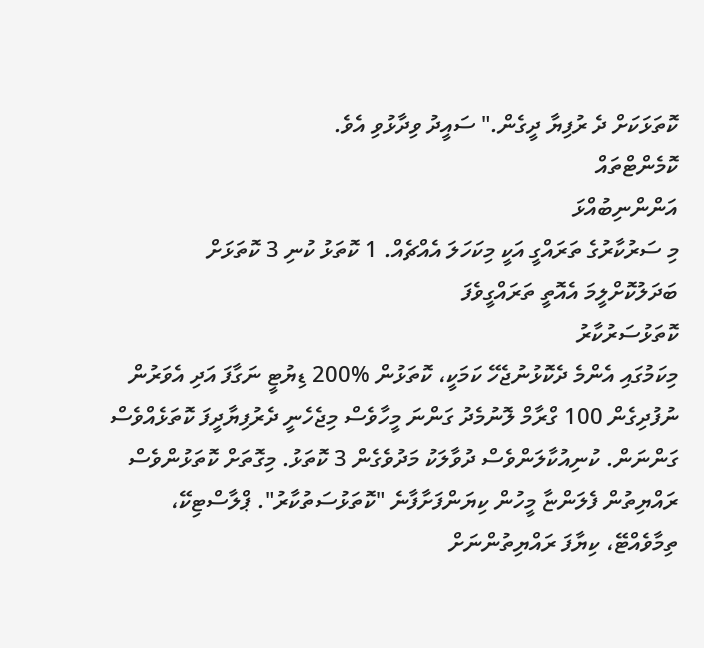ކޮތަޅަކަށް ދެ ރުފިޔާ ދީގެން." ސައީދު ވިދާޅުވި އެވެ.
ކޮމެންޓްތައް
އަންންނިބުއްޅަ
މި ސަރުކާރުގެ ތަރައްގީ އަކީ މިކަހަލަ އެއްޗެއް. 1 ކޮތަޅު ކުނި 3 ކޮތަޅަށް ބަދަލުކޮށްލީމަ އެއޮތީ ތަރައްގީވެފަ
ކޮތަޅުސަރުކާރު
މިކަމުގައި އެންމެ ދެކޮޅުނުޖެހޭ ކަމަކީ، ކޮތަޅުން %200 ޑިޔުޓީ ނަގާފަ އަދި އެވަރުން ނުފުދިގެން 100 ގްރާމް ލޮނުމެދު ގަންނަ މީހާވެސް މިޖެހެނީ ދެރުފިޔާދީފަ ކޮތަޅެއްވެސް ގަންނަން. ކުނިއުކާލަންވެސް ދުވާލަކު މަދުވެގެން 3 ކޮތަޅު. މިގޮތަށް ކޮތަޅުންވެސް ރައްޔިތުން ފެލަންޏާ މީހުން ކިޔަންފަށާފާނެ "ކޮތަޅުސަތުކާރު". ޕްލާސްޓިކޭ، ތިމާވެއްޓޭ، ކިޔާފަ ރައްޔިތުންނަށް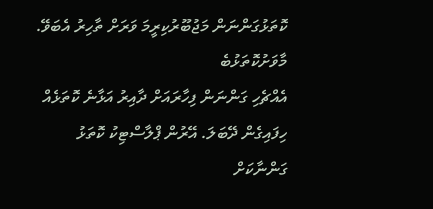ކޮތަޅުގަންނަން މަޖުބޫރުކިރީމަ ވަރަށް ތާހިރު އެބަވޭ.
މާވަށުކޮތަޅުބެ
އެއްޗެހި ގަންނަން ފިހާރައަށް ދާއިރު އަޅާނެ ކޮތަޅެއް ހިފައިގެން ދޭބަލަ. އޭރުން ޕްލާސްޓިކު ކޮތަޅު ގަންނާކަށް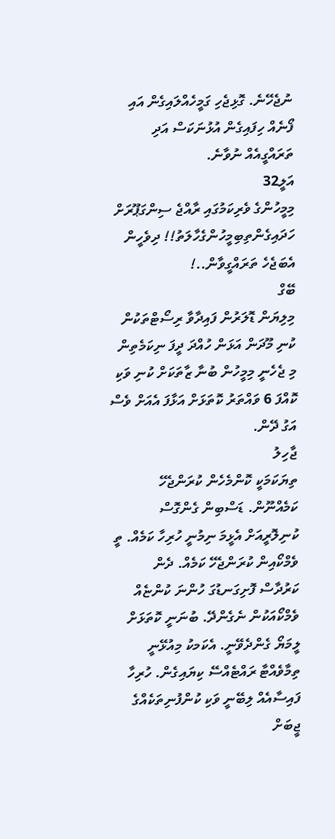ނުޖެހޭނެ. ގޮޅިޖެހި ގަމީހެއްލައިގެން އައި ފޯނެއް ހިފައިގެން އުޅުނަކަސް އަދި ތަރައްގީއެއް ނުވާނެ.
އަލީ32
މިމީހުންގެ ވެރިކަމުގައި ރާއްޖެ ސިންގަޕޫރަށް ހަދައިގެންތިބިމީހުންގެހާލަތު!! ދިވެހީން އެބަޖެހެ ތަރައްގީވާން..!
ބޭގް
މިލިޔަން ޑޮލަރުން ފައިދާވާ ރިސޯޓްތަކުން ކުނި މޫދަން އަޅަން ހުއްދަ ދީފަ ނިކަމެތިން މި ޖެހެނީ މިމީހުން ބުނާ ޒާތަކަށް ކުނި ވަކި ކޮއްފަ 6 ވައްތަރު ކޮތަޅަށް އަޅާފަ އެއަށް ވެސް އަގު ދޭން.
ޖާހިލު
ތިޔަކަމަކީ ކޮންމެހެން ކުރަންޖެހޭ ކަމެއްނޫން. ޑަސްބިން ގެންގޮސް ކުނިލޮރީއަށް އެޅީމަ ނިމުނީ ހުރިހާ ކަމެއް. ތީ ވެމްކޯއިން ކުރަންޖެހޭ ކަމެއް. ދެން ކަރުދާސް ފޮށިގަނޑުގަ ހުންނަ ކުންޏެއް ވެމްކޯއަކުން ނެގެންދޭ. ބުނަނީ ކޮތަޅަށް ލީމަޔޯ ގެންދެވޭނީ. އެކަމކު މިއުޅޭނީ ތިމާވެއްޓާ ރައްޓެއްސޭ ކިޔައިގެން. ހުރިހާ ފައިސާއެއް ލިބޭނީ ވަކި ކުންފުނިތަކެއްގެ ޖީބަށް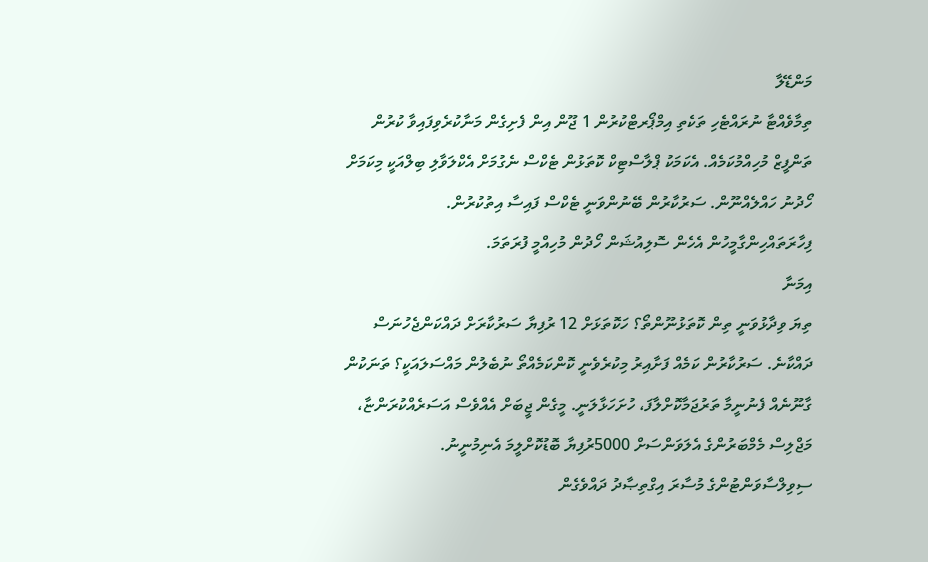މަންޑޭލާ
ތިމާވެއްޓާ ނުރައްޓެހި ތަކެތި އިމްޕޯރޓްކުރުން 1 ޖޫން އިން ފެށިގެން މަނާކުރެވިފައިވާ ކުރުން ތަންފީޒް މުހިއްމުކަމެއް. އެކަމަކު ޕްލާސްޓިކް ކޮތަޅުން ޓެކްސް ނެގުމަށް އެކްލަވާލި ބިލްއަކީ މިކަމަށް ހޯދުނު ހައްލެއްނޫން. ސަރުކާރުން ބޭނުންވަނީ ޓެކްސް ފައިސާ އިތުކުރުން. ފިހާރަތައްހިންގާމީހުން އެހެން ސޮލިއުޝަން ހޯދުން މުހިއްމީ ފުރަތަމަ.
އިމަނާ
ތިޔަ ވިދާޅުވަނީ ތިން ކޮތަޅުނޫންތޯ؟ ހަކޮތަޅަށް 12 ރުފިޔާ ސަރުކާރަށް ދައްކަންޖެހުނަސް ދައްކާނެ. ސަރުކާރުން ކަމެއް ފަށާއިރު މިކުރެވެނީ ކޮންކަމެއްތޯ ނުބެލުން މައްސަލައަކީ؟ ތަނަކުން ގާނޫނެއް ފެނުނީމާ ތަރުޖަމާކޮށްލާފަ، ހުށަހަޅާލަނީ. މީގެން ޖީބަށް އެއްވެސް އަސަރެއްކުރަންޏާ، މަޖްލިސް މެމްބަރުންގެ އެލަވަންސަށް 5000ރުފިޔާ ބޮޑުކޮށްލީމަ އެނިމުނީނު. ސިވިލްސާވަންޓުންގެ މުސާރަ އިގްތިޞާދު ދައްވެގެން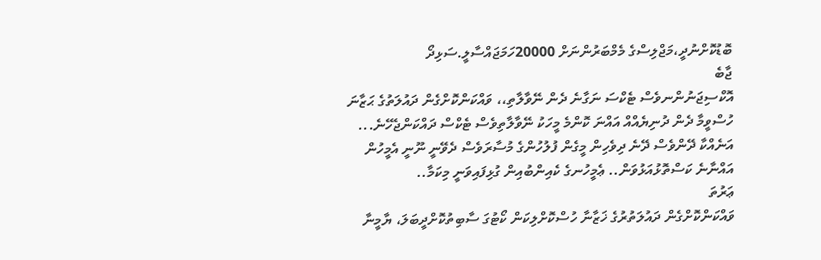ބޮޑުކޮށްނުދީ،މަޖްލިސްގެ މެމްބަރުންނަށް 20000ހަމަޖައްސާލީ.ސަޅިދޯ
ޖާބެ
އޮކްސިޖަނުންނވެސް ޓެކްސަ ނަގާނެ ދެން ނޭވާލާތި،، ވައްކަންކޮށްގެން ދައުލަތުގެ ޙަޒާނަ ހުސްވީމާ ދެން ދުނިޔެއްއް އައްނަ ކޮންމެ މީހަކު ނޭވާލާތިވެސް ޓެކްސް ދައްކަންޖެހޭނެ... އަނެއްކާ ދޭންވެސް ދޭނެ ދިވެހިން މީގެން ފުލުހުންގެ މުސާރަވެސް ދެވޭނީ ނޫނީ އެމީހުން އައްނާނެ ކަސްތޮޅުއަޅުވަން.. ޢެމީހުނގެ ކެއިންބުއިން ގުޅިފައިވަނީ މިކަމާ..
ޢަރުތަ
ވައްކަންކޮށްގެން ދައުލަތުރުގެ ޚަޒާނާ ހުސްކޮށްލިކަން ކޯޓުގަ ސާބިތުކޮށްދީބަލަ، ޔާމީނާ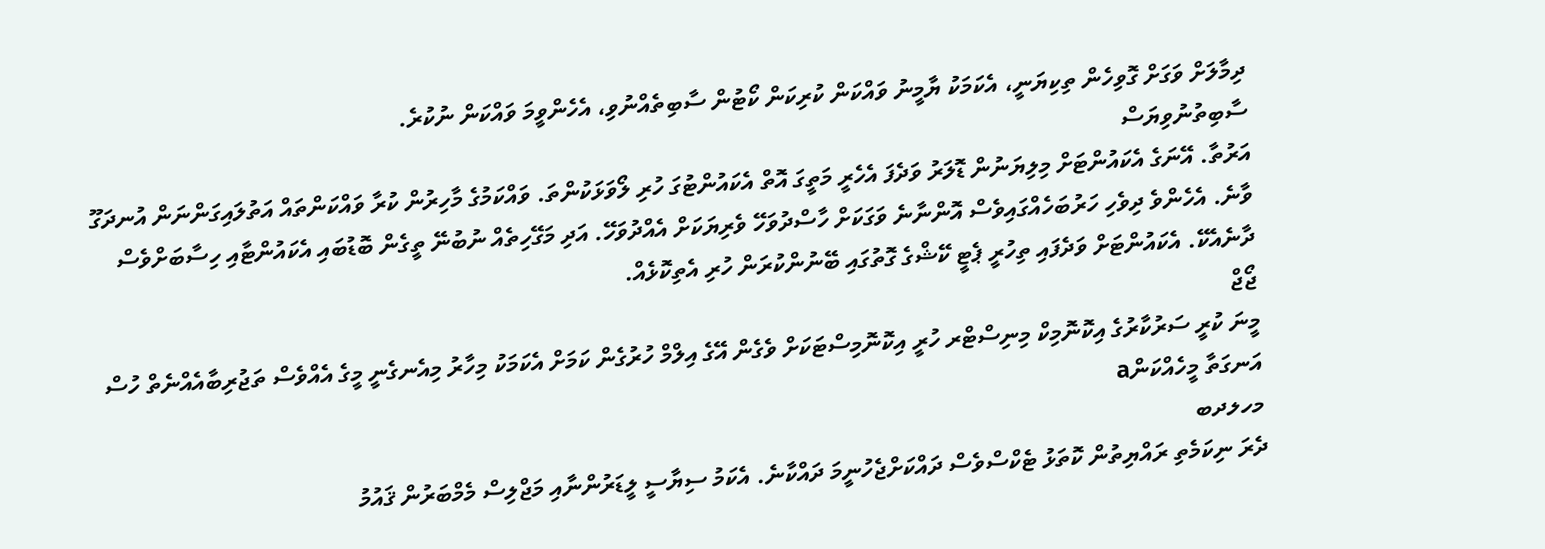ދިމާލަށް ވަގަށް ގޮވިހެން ތިކިޔަނީ، އެކަމަކު ޔާމީނު ވައްކަން ކުރިކަން ކޯޓުން ސާބިތެއްނުވި، އެހެންވީމަ ވައްކަން ނުކުރެ.
ސާބިތުނުވިޔަސް
އަރުތާ. އޭނަގެ އެކައުންޓަށް މިލިޔަނުން ޑޮލަރު ވަދެފަ އެހެރީ މަތީގަ އޮތް އެކައުންޓުގަ ހުރި ލޯވަޅަކުންތަ. ވައްކަމުގެ މާހިރުން ކުރާ ވައްކަންތައް އަތުލައިގަންނަން އުނދަގޫ ވާނެ. އެހެންވެ ދިވެހި ހަރުބަހެއްގައިވެސް އޮންނާނެ ވަގަކަށް ހާސްދުވަހޭ ވެރިޔަކަށް އެއްދުވަހޭ. އަދި މަގޭހިތެއް ނުބުނޭ ތީގެން ބޮޑުބައި އެކައުންޓާއި ހިސާބަށްވެސް ދާނެއެކޭ. އެކައުންޓަށް ވަދެފައި ތިހުރީ ޕެޓީ ކޭޝްގެ ގޮތުގައި ބޭނުންކުރަން ހުރި އެތިކޮޅެއް.
ޖޯޖް
މީނަ ކުރީ ސަރުކާރުގެ އިކޮނޮމިކް މިނިސްޓްރ ހުރީ އިކޮނޮމިސްޓަކަށް ވެގެން އޭގެ އިލްމް ހުރުގެން ކަމަށް އެކަމަކު މިހާރު މިއެނގެނީ މީގެ އެއްވެސް ތަޖުރިބާއެއްނެތް ހުސް އަނގަތާ މީހެއްކަންa
މހލދބ
ދެރަ ނިކަމެތި ރައްޔިތުން ކޮތަޅު ޓެކްސްވެސް ދައްކަށްޖެހުނީމަ ދައްކާނެ. އެކަމު ސިޔާސީ ލީޑަރުންނާއި މަޖްލިސް މެމްބަރުން ޤައުމު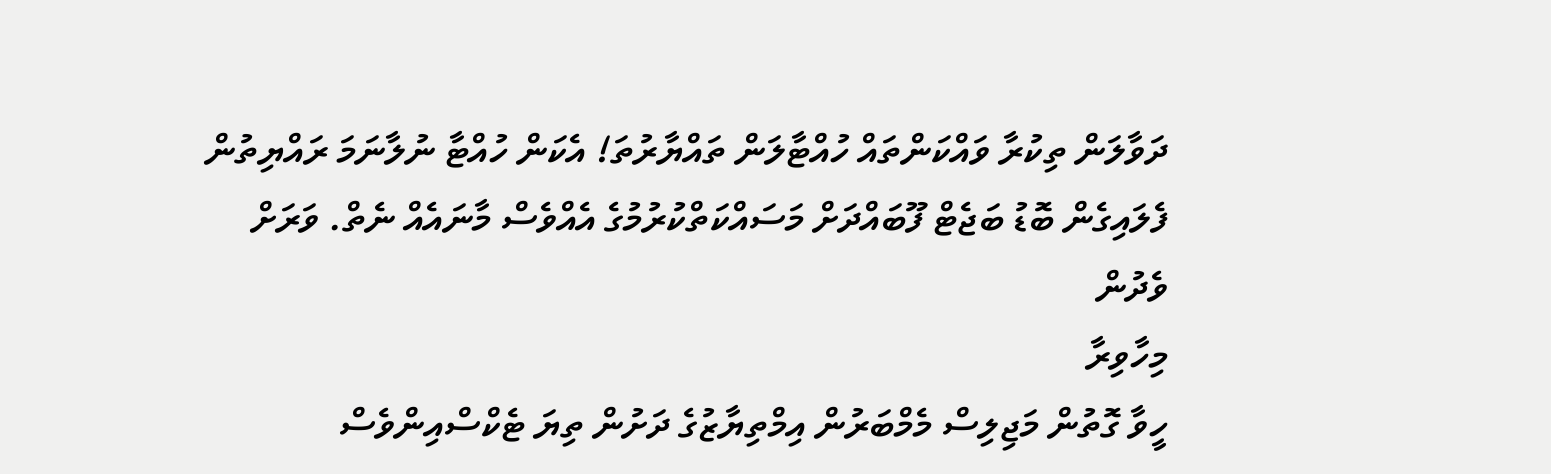ދަވާލަން ތިކުރާ ވައްކަންތައް ހުއްޓާލަން ތައްޔާރުތަ! އެކަން ހުއްޓާ ނުލާނަމަ ރައްޔިތުން ފެލައިގެން ބޮޑު ބަޖެޓް ފޫބައްދަށް މަސައްކަތްކުރުމުގެ އެއްވެސް މާނައެއް ނެތް. ވަރަށް ވެދުން
މިހާވިރާ
ހީވާ ގޮތުން މަޖިލިސް މެމްބަރުން އިމްތިޔާޒުގެ ދަށުން ތިޔަ ޓެކްސްއިންވެސް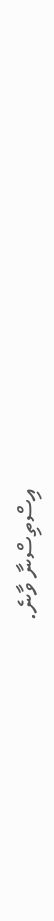އިސްތިސްނާ ވާނެ.